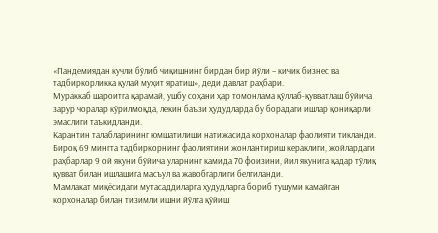«Пандемиядан кучли бўлиб чиқишнинг бирдан бир йўли – кичик бизнес ва тадбиркорликка қулай муҳит яратиш», деди давлат раҳбари.
Мураккаб шароитга қарамай, ушбу соҳани ҳар томонлама қўллаб-қувватлаш бўйича зарур чоралар кўрилмоқда, лекин баъзи ҳудудларда бу борадаги ишлар қониқарли эмаслиги таъкидланди.
Карантин талабларининг юмшатилиши натижасида корхоналар фаолияти тикланди. Бироқ 69 мингта тадбиркорнинг фаолиятини жонлантириш кераклиги, жойлардаги раҳбарлар 9 ой якуни бўйича уларнинг камида 70 фоизини, йил якунига қадар тўлиқ қувват билан ишлашига масъул ва жавобгарлиги белгиланди.
Мамлакат миқёсидаги мутасаддиларга ҳудудларга бориб тушуми камайган корхоналар билан тизимли ишни йўлга қўйиш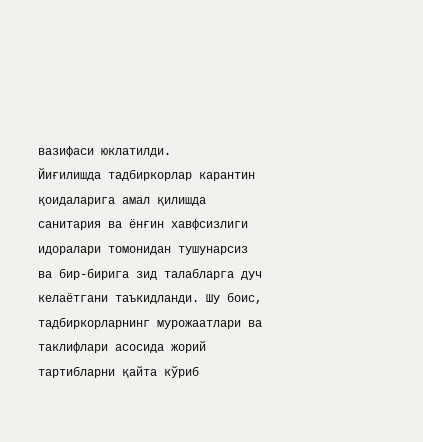вазифаси юклатилди.
Йиғилишда тадбиркорлар карантин қоидаларига амал қилишда санитария ва ёнғин хавфсизлиги идоралари томонидан тушунарсиз ва бир-бирига зид талабларга дуч келаётгани таъкидланди. Шу боис, тадбиркорларнинг мурожаатлари ва таклифлари асосида жорий тартибларни қайта кўриб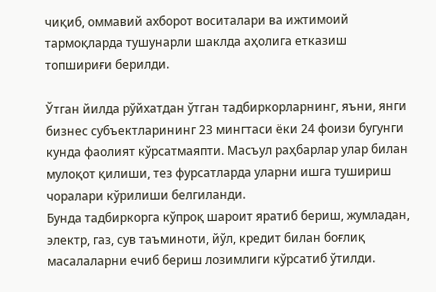чиқиб, оммавий ахборот воситалари ва ижтимоий тармоқларда тушунарли шаклда аҳолига етказиш топшириғи берилди.

Ўтган йилда рўйхатдан ўтган тадбиркорларнинг, яъни, янги бизнес субъектларининг 23 мингтаси ёки 24 фоизи бугунги кунда фаолият кўрсатмаяпти. Масъул раҳбарлар улар билан мулоқот қилиши, тез фурсатларда уларни ишга тушириш чоралари кўрилиши белгиланди.
Бунда тадбиркорга кўпроқ шароит яратиб бериш, жумладан, электр, газ, сув таъминоти, йўл, кредит билан боғлиқ масалаларни ечиб бериш лозимлиги кўрсатиб ўтилди.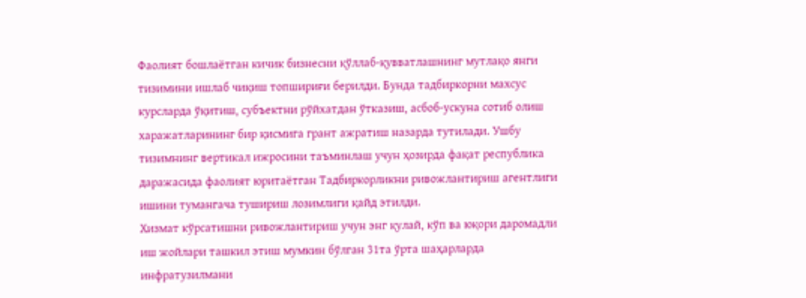Фаолият бошлаётган кичик бизнесни қўллаб-қувватлашнинг мутлақо янги тизимини ишлаб чиқиш топшириғи берилди. Бунда тадбиркорни махсус курсларда ўқитиш, субъектни рўйхатдан ўтказиш, асбоб-ускуна сотиб олиш харажатларининг бир қисмига грант ажратиш назарда тутилади. Ушбу тизимнинг вертикал ижросини таъминлаш учун ҳозирда фақат республика даражасида фаолият юритаётган Тадбиркорликни ривожлантириш агентлиги ишини тумангача тушириш лозимлиги қайд этилди.
Хизмат кўрсатишни ривожлантириш учун энг қулай, кўп ва юқори даромадли иш жойлари ташкил этиш мумкин бўлган 31та ўрта шаҳарларда инфратузилмани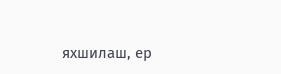яхшилаш, ер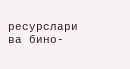ресурслари ва бино-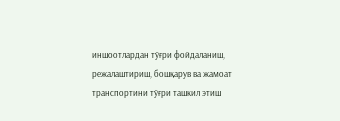иншоотлардан тўғри фойдаланиш, режалаштириш, бошқарув ва жамоат транспортини тўғри ташкил этиш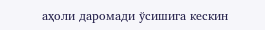аҳоли даромади ўсишига кескин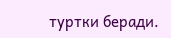туртки беради.